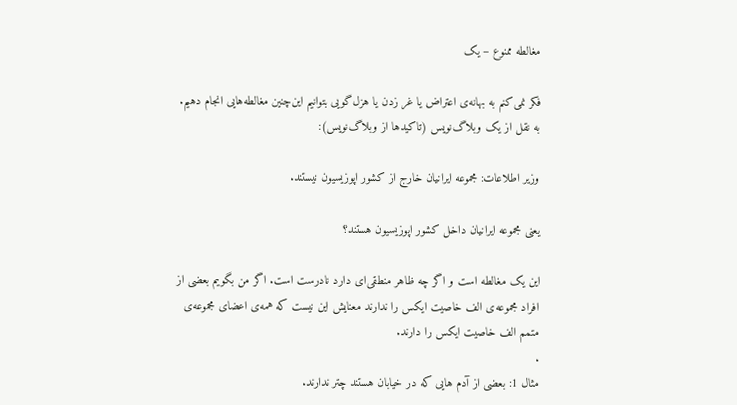مغالطه ممنوع – یک

فکر نمی‌کنم به بهانه‌ی اعتراض یا غر زدن یا هزل‌گویی بتوانیم این‌چنین مغالطه‌هایی انجام دهیم.  به نقل از یک وبلاگ‌نویس (تاکیدها از وبلاگ‌نویس):

وزیر اطلاعات: مجموعه ایرانیان خارج از کشور اپوزیسیون نیستند.

یعنی مجموعه ایرانیان داخل کشور اپوزیسیون هستند؟

این یک مغالطه است و اگر چه ظاهر منطقی‌ای دارد نادرست است. اگر من بگویم بعضی از افراد مجموعه‌ی الف خاصیت ایکس را ندارند معنایش این نیست که همه‌ی اعضای مجموعه‌ی متمم الف خاصیت ایکس را دارند.
.
مثال 1: بعضی از آدم هایی که در خیابان هستند چتر ندارند.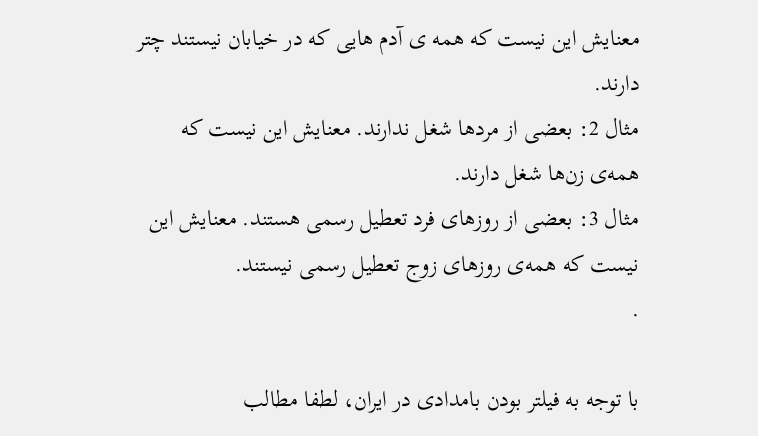معنایش این نیست که همه ی آدم هایی که در خیابان نیستند چتر دارند.
مثال 2: بعضی از مردها شغل ندارند. معنایش این نیست که همه‌ی زن‌ها شغل دارند.
مثال 3: بعضی از روزهای فرد تعطیل رسمی هستند. معنایش این نیست که همه‌ی روزهای زوج تعطیل رسمی نیستند.
.

با توجه به فیلتر بودن بامدادی در ایران، لطفا مطالب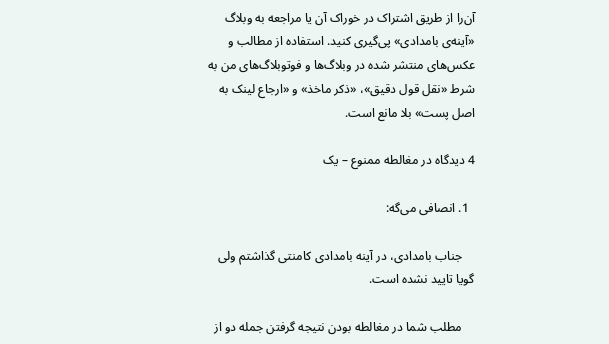آن‌را از طریق اشتراک در خوراک آن یا مراجعه به وبلاگ «آینه‌ی بامدادی» پی‌گیری کنید. استفاده از مطالب و عکس‌های منتشر شده در وبلاگ‌ها و فوتوبلاگ‌های من به شرط «نقل قول دقیق»، «ذکر ماخذ» و «ارجاع لینک به اصل پست» بلا مانع است.

4 دیدگاه در مغالطه ممنوع – یک

  1. انصافی می‌گه:

    جناب بامدادی، در آینه بامدادی کامنتی گذاشتم ولی گویا تایید نشده است.

    مطلب شما در مغالطه بودن نتیجه گرفتن جمله دو از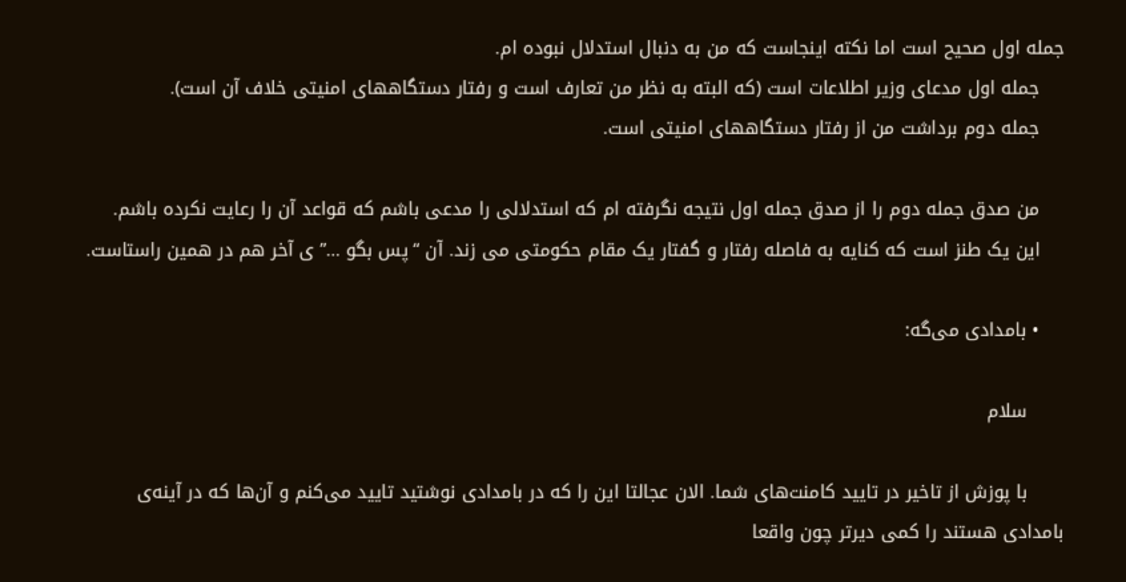جمله اول صحیح است اما نکته اینجاست که من به دنبال استدلال نبوده ام.
    جمله اول مدعای وزیر اطلاعات است (که البته به نظر من تعارف است و رفتار دستگاههای امنیتی خلاف آن است).
    جمله دوم برداشت من از رفتار دستگاههای امنیتی است.

    من صدق جمله دوم را از صدق جمله اول نتیجه نگرفته ام که استدلالی را مدعی باشم که قواعد آن را رعایت نکرده باشم.
    این یک طنز است که کنایه به فاصله رفتار و گفتار یک مقام حکومتی می زند. آن “پس بگو …”ی آخر هم در همین راستاست.

    • بامدادی می‌گه:

      سلام

      با پوزش از تاخیر در تایید کامنت‌های شما. الان عجالتا این را که در بامدادی نوشتید تایید می‌کنم و آن‌ها که در آینه‌ی بامدادی هستند را کمی دیرتر چون واقعا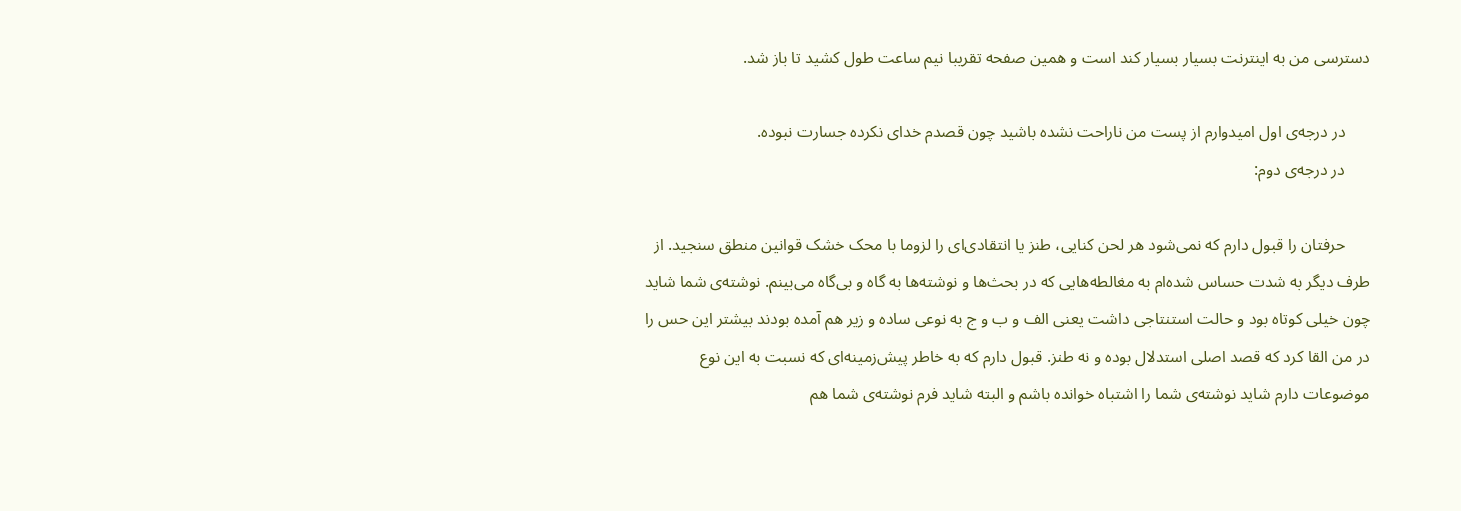دسترسی من به اینترنت بسیار بسیار کند است و همین صفحه تقریبا نیم ساعت طول کشید تا باز شد.

      در درجه‌ی اول امیدوارم از پست من ناراحت نشده باشید چون قصدم خدای نکرده جسارت نبوده.
      در درجه‌ی دوم:

      حرفتان را قبول دارم که نمی‌شود هر لحن کنایی، طنز یا انتقادی‌ای را لزوما با محک خشک قوانین منطق سنجید. از طرف دیگر به شدت حساس شده‌ام به مغالطه‌هایی که در بحث‌ها و نوشته‌ها به گاه و بی‌گاه می‌بینم. نوشته‌ی شما شاید چون خیلی کوتاه بود و حالت استنتاجی داشت یعنی الف و ب و ج به نوعی ساده و زیر هم آمده بودند بیشتر این حس را در من القا کرد که قصد اصلی استدلال بوده و نه طنز. قبول دارم که به خاطر پیش‌زمینه‌ای که نسبت به این نوع موضوعات دارم شاید نوشته‌ی شما را اشتباه خوانده باشم و البته شاید فرم نوشته‌ی شما هم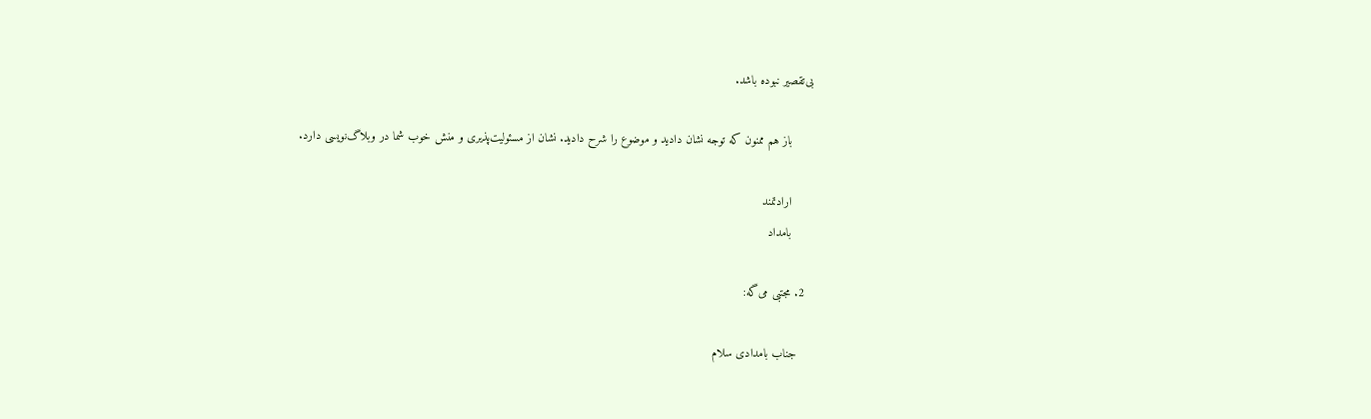بی‌تقصیر نبوده باشد.

      باز هم ممنون که توجه نشان دادید و موضوع را شرح دادید. نشان از مسئولیت‌پذیری و منش خوب شما در وبلاگ‌نویسی دارد.

      ارادتمند
      بامداد

  2. مجتبی می‌گه:

    جناب بامدادی سلام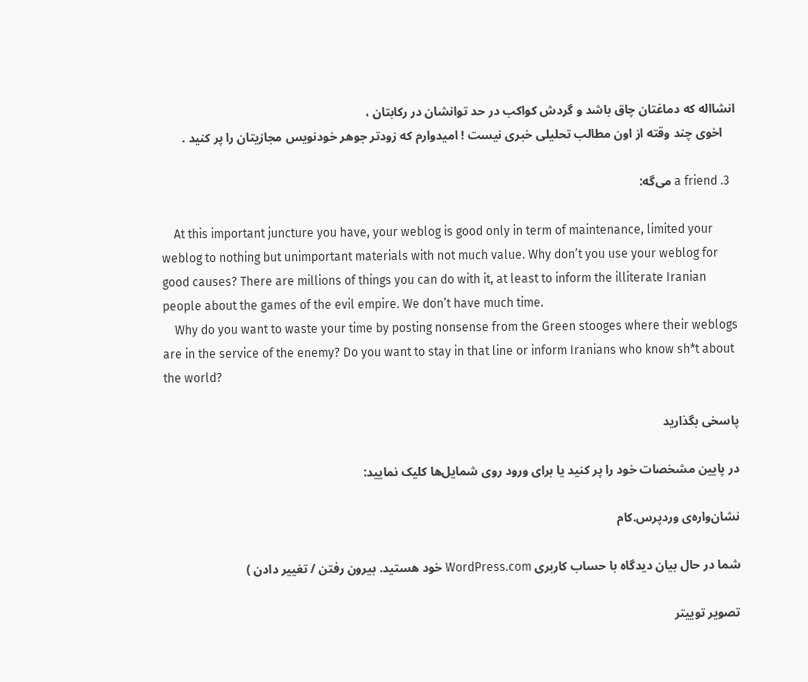انشااله که دماغتان چاق باشد و گردش کواکب در حد توانشان در رکابتان ،
    اخوی چند وقته از اون مطالب تحلیلی خبری نیست ! امیدوارم که زودتر جوهر خودنویس مجازیتان را پر کنید .

  3. a friend می‌گه:

    At this important juncture you have, your weblog is good only in term of maintenance, limited your weblog to nothing but unimportant materials with not much value. Why don’t you use your weblog for good causes? There are millions of things you can do with it, at least to inform the illiterate Iranian people about the games of the evil empire. We don’t have much time.
    Why do you want to waste your time by posting nonsense from the Green stooges where their weblogs are in the service of the enemy? Do you want to stay in that line or inform Iranians who know sh*t about the world?

پاسخی بگذارید

در پایین مشخصات خود را پر کنید یا برای ورود روی شمایل‌ها کلیک نمایید:

نشان‌واره‌ی وردپرس.کام

شما در حال بیان دیدگاه با حساب کاربری WordPress.com خود هستید. بیرون رفتن / تغییر دادن )

تصویر توییتر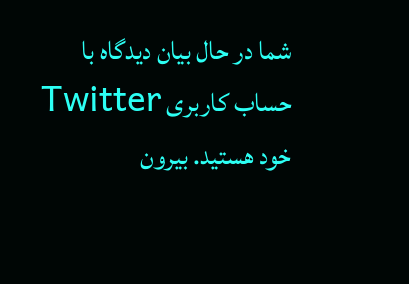شما در حال بیان دیدگاه با حساب کاربری Twitter خود هستید. بیرون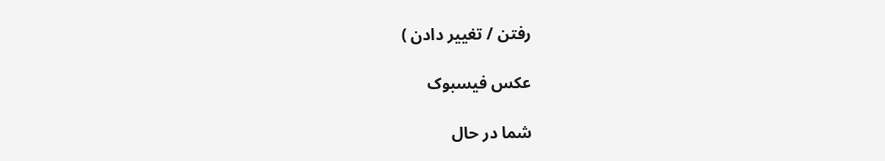رفتن / تغییر دادن )

عکس فیسبوک

شما در حال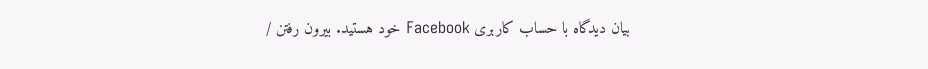بیان دیدگاه با حساب کاربری Facebook خود هستید. بیرون رفتن /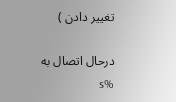تغییر دادن )

درحال اتصال به %s